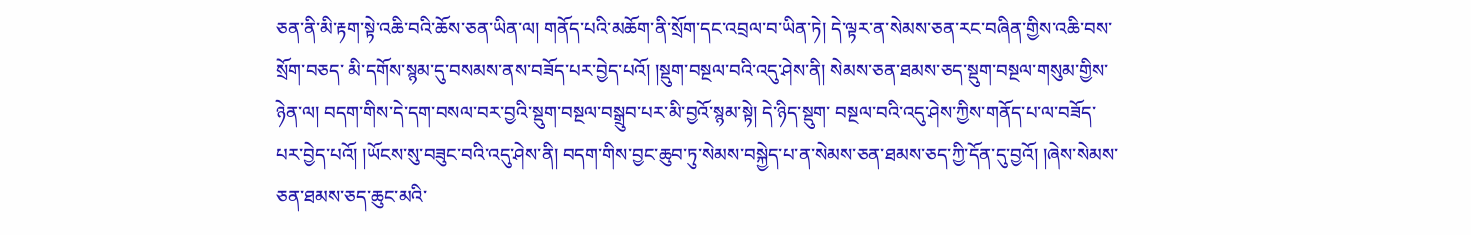ཅན་ནི་མི་རྟག་སྟེ་འཆི་བའི་ཆོས་ཅན་ཡིན་ལ། གནོད་པའི་མཆོག་ནི་སྲོག་དང་འབྲལ་བ་ཡིན་ཏེ། དེ་ལྟར་ན་སེམས་ཅན་རང་བཞིན་གྱིས་འཆི་བས་སྲོག་བཅད་ མི་དགོས་སྙམ་དུ་བསམས་ནས་བཟོད་པར་བྱེད་པའོ། །སྡུག་བསྔལ་བའི་འདུ་ཤེས་ནི། སེམས་ཅན་ཐམས་ཅད་སྡུག་བསྔལ་གསུམ་གྱིས་ཉེན་ལ། བདག་གིས་དེ་དག་བསལ་བར་བྱའི་སྡུག་བསྔལ་བསྒྲུབ་པར་མི་བྱའོ་སྙམ་སྟེ། དེ་ཉིད་སྡུག་ བསྔལ་བའི་འདུ་ཤེས་ཀྱིས་གནོད་པ་ལ་བཟོད་པར་བྱེད་པའོ། །ཡོངས་སུ་བཟུང་བའི་འདུ་ཤེས་ནི། བདག་གིས་བྱང་ཆུབ་ཏུ་སེམས་བསྐྱེད་པ་ན་སེམས་ཅན་ཐམས་ཅད་ཀྱི་དོན་དུ་བྱའོ། །ཞེས་སེམས་ཅན་ཐམས་ཅད་ཆུང་མའི་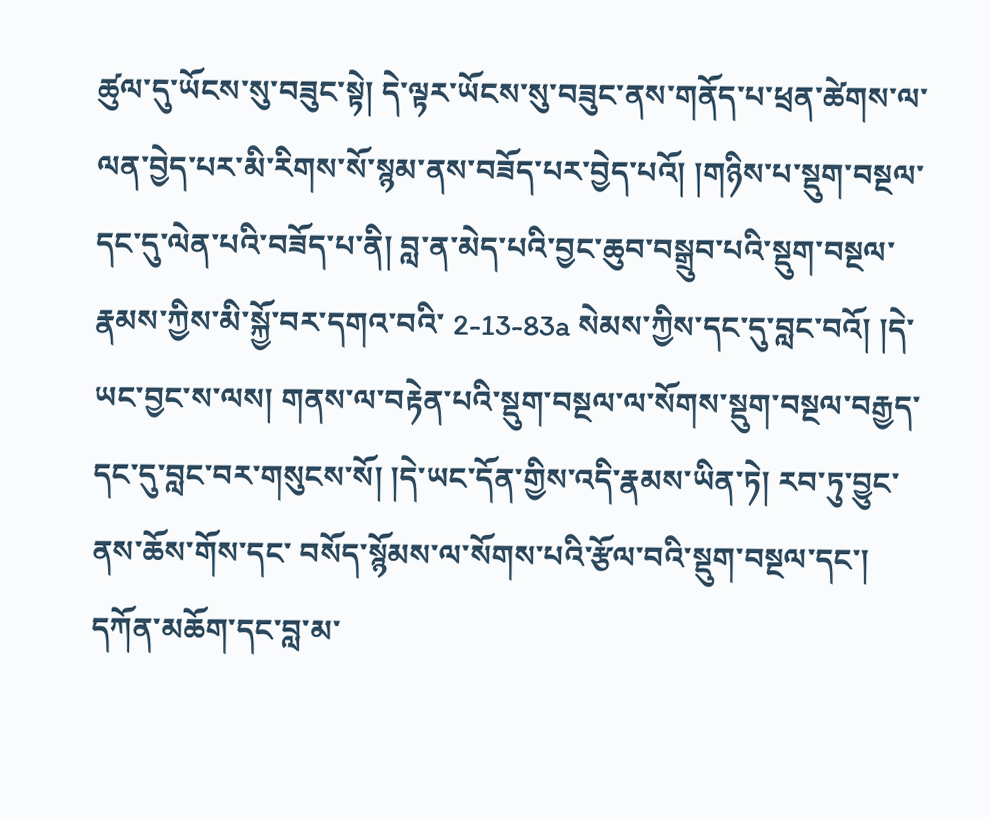ཚུལ་དུ་ཡོངས་སུ་བཟུང་སྟེ། དེ་ལྟར་ཡོངས་སུ་བཟུང་ནས་གནོད་པ་ཕྲན་ཚེགས་ལ་ལན་བྱེད་པར་མི་རིགས་སོ་སྙམ་ནས་བཟོད་པར་བྱེད་པའོ། །གཉིས་པ་སྡུག་བསྔལ་དང་དུ་ལེན་པའི་བཟོད་པ་ནི། བླ་ན་མེད་པའི་བྱང་ཆུབ་བསྒྲུབ་པའི་སྡུག་བསྔལ་རྣམས་ཀྱིས་མི་སྐྱོ་བར་དགའ་བའི་ 2-13-83a སེམས་ཀྱིས་དང་དུ་བླང་བའོ། །དེ་ཡང་བྱང་ས་ལས། གནས་ལ་བརྟེན་པའི་སྡུག་བསྔལ་ལ་སོགས་སྡུག་བསྔལ་བརྒྱད་དང་དུ་བླང་བར་གསུངས་སོ། །དེ་ཡང་དོན་གྱིས་འདི་རྣམས་ཡིན་ཏེ། རབ་ཏུ་བྱུང་ནས་ཆོས་གོས་དང་ བསོད་སྙོམས་ལ་སོགས་པའི་རྩོལ་བའི་སྡུག་བསྔལ་དང་། དཀོན་མཆོག་དང་བླ་མ་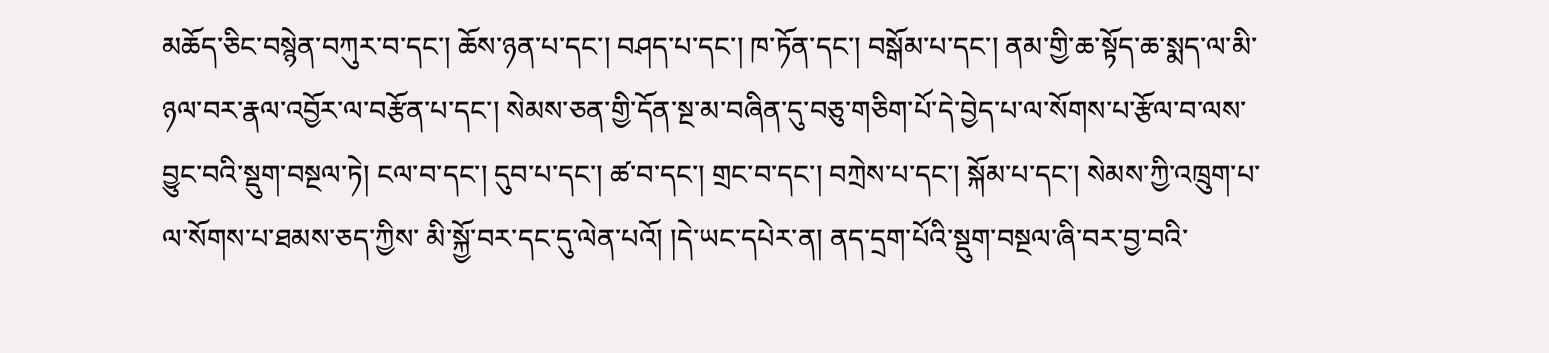མཆོད་ཅིང་བསྙེན་བཀུར་བ་དང་། ཆོས་ཉན་པ་དང་། བཤད་པ་དང་། ཁ་ཏོན་དང་། བསྒོམ་པ་དང་། ནམ་གྱི་ཆ་སྟོད་ཆ་སྨད་ལ་མི་ཉལ་བར་རྣལ་འབྱོར་ལ་བརྩོན་པ་དང་། སེམས་ཅན་གྱི་དོན་སྔ་མ་བཞིན་དུ་བཅུ་གཅིག་པོ་དེ་བྱེད་པ་ལ་སོགས་པ་རྩོལ་བ་ལས་བྱུང་བའི་སྡུག་བསྔལ་ཏེ། ངལ་བ་དང་། དུབ་པ་དང་། ཚ་བ་དང་། གྲང་བ་དང་། བཀྲེས་པ་དང་། སྐོམ་པ་དང་། སེམས་ཀྱི་འཁྲུག་པ་ལ་སོགས་པ་ཐམས་ཅད་ཀྱིས་ མི་སྐྱོ་བར་དང་དུ་ལེན་པའོ། །དེ་ཡང་དཔེར་ན། ནད་དྲག་པོའི་སྡུག་བསྔལ་ཞི་བར་བྱ་བའི་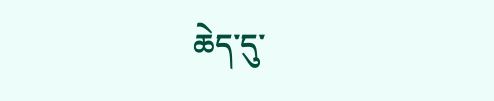ཆེད་དུ་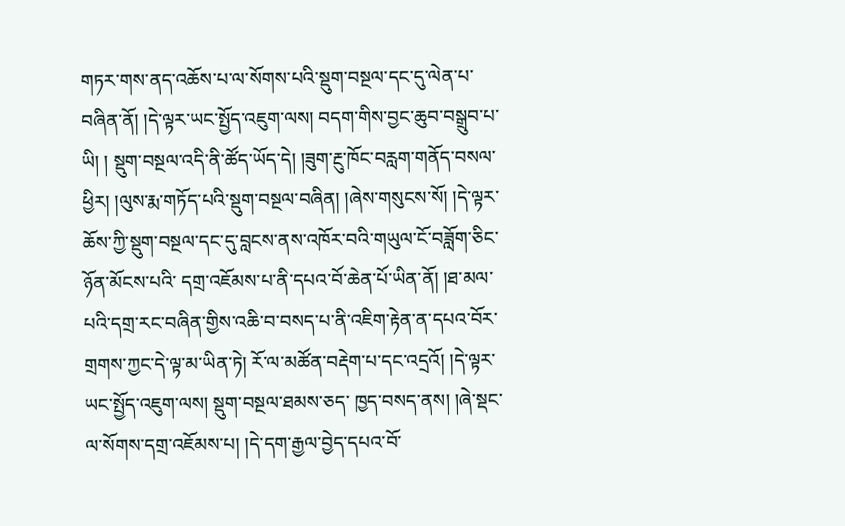གཏར་གས་ནད་འཆོས་པ་ལ་སོགས་པའི་སྡུག་བསྔལ་དང་དུ་ལེན་པ་བཞིན་ནོ། །དེ་ལྟར་ཡང་སྤྱོད་འཇུག་ལས། བདག་གིས་བྱང་ཆུབ་བསྒྲུབ་པ་ཡི། ། སྡུག་བསྔལ་འདི་ནི་ཚོད་ཡོད་དེ། །ཟུག་རྔུ་ཁོང་བརླག་གནོད་བསལ་ཕྱིར། །ལུས་རྨ་གཏོད་པའི་སྡུག་བསྔལ་བཞིན། །ཞེས་གསུངས་སོ། །དེ་ལྟར་ཆོས་ཀྱི་སྡུག་བསྔལ་དང་དུ་བླངས་ནས་འཁོར་བའི་གཡུལ་ངོ་བཟློག་ཅིང་ཉོན་མོངས་པའི་ དགྲ་འཇོམས་པ་ནི་དཔའ་བོ་ཆེན་པོ་ཡིན་ནོ། །ཐ་མལ་པའི་དགྲ་རང་བཞིན་གྱིས་འཆི་བ་བསད་པ་ནི་འཇིག་རྟེན་ན་དཔའ་བོར་གྲགས་ཀྱང་དེ་ལྟ་མ་ཡིན་ཏེ། རོ་ལ་མཚོན་བརྡེག་པ་དང་འདྲའོ། །དེ་ལྟར་ཡང་སྤྱོད་འཇུག་ལས། སྡུག་བསྔལ་ཐམས་ཅད་ ཁྱད་བསད་ནས། །ཞེ་སྡང་ལ་སོགས་དགྲ་འཇོམས་པ། །དེ་དག་རྒྱལ་བྱེད་དཔའ་བོ་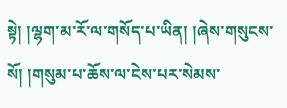སྟེ། །ལྷག་མ་རོ་ལ་གསོད་པ་ཡིན། །ཞེས་གསུངས་སོ། །གསུམ་པ་ཆོས་ལ་ངེས་པར་སེམས་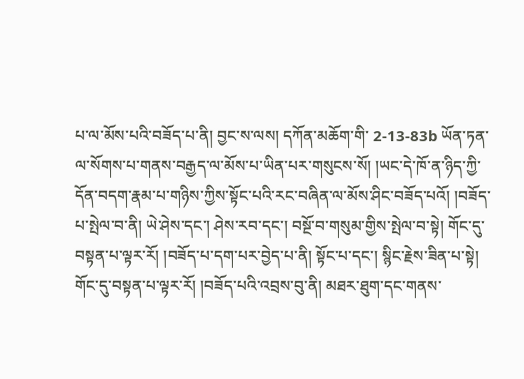པ་ལ་མོས་པའི་བཟོད་པ་ནི། བྱང་ས་ལས། དཀོན་མཆོག་གི་ 2-13-83b ཡོན་ཏན་ལ་སོགས་པ་གནས་བརྒྱད་ལ་མོས་པ་ཡིན་པར་གསུངས་སོ། །ཡང་དེ་ཁོ་ན་ཉིད་ཀྱི་དོན་བདག་རྣམ་པ་གཉིས་ཀྱིས་སྟོང་པའི་རང་བཞིན་ལ་མོས་ཤིང་བཟོད་པའོ། །བཟོད་པ་སྤེལ་བ་ནི། ཡེ་ཤེས་དང་། ཤེས་རབ་དང་། བསྔོ་བ་གསུམ་གྱིས་སྤེལ་བ་སྟེ། གོང་དུ་བསྟན་པ་ལྟར་རོ། །བཟོད་པ་དག་པར་བྱེད་པ་ནི། སྟོང་པ་དང་། སྙིང་རྗེས་ཟིན་པ་སྟེ། གོང་དུ་བསྟན་པ་ལྟར་རོ། །བཟོད་པའི་འབྲས་བུ་ནི། མཐར་ཐུག་དང་གནས་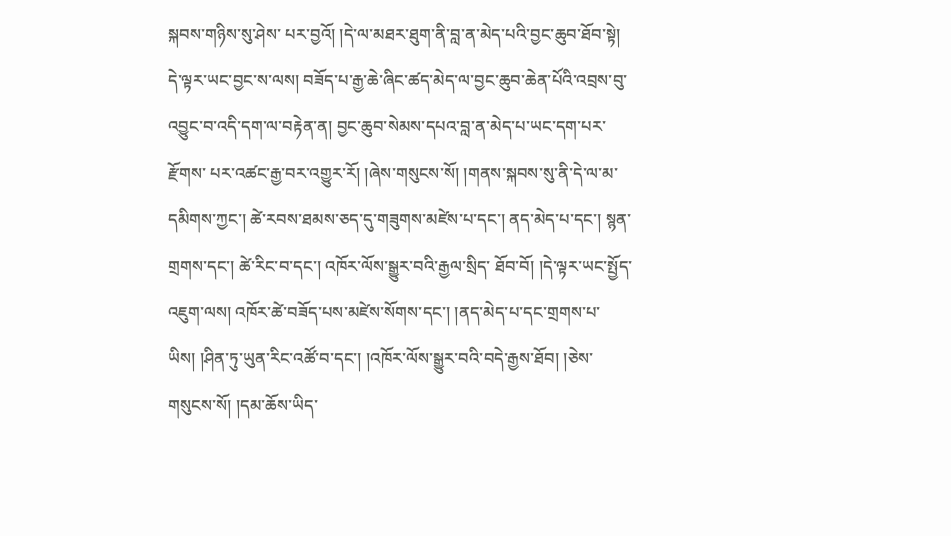སྐབས་གཉིས་སུ་ཤེས་ པར་བྱའོ། །དེ་ལ་མཐར་ཐུག་ནི་བླ་ན་མེད་པའི་བྱང་ཆུབ་ཐོབ་སྟེ། དེ་ལྟར་ཡང་བྱང་ས་ལས། བཟོད་པ་རྒྱ་ཆེ་ཞིང་ཚད་མེད་ལ་བྱང་ཆུབ་ཆེན་པོའི་འབྲས་བུ་འབྱུང་བ་འདི་དག་ལ་བརྟེན་ན། བྱང་ཆུབ་སེམས་དཔའ་བླ་ན་མེད་པ་ཡང་དག་པར་རྫོགས་ པར་འཚང་རྒྱ་བར་འགྱུར་རོ། །ཞེས་གསུངས་སོ། །གནས་སྐབས་སུ་ནི་དེ་ལ་མ་དམིགས་ཀྱང་། ཚེ་རབས་ཐམས་ཅད་དུ་གཟུགས་མཛེས་པ་དང་། ནད་མེད་པ་དང་། སྙན་གྲགས་དང་། ཚེ་རིང་བ་དང་། འཁོར་ལོས་སྒྱུར་བའི་རྒྱལ་སྲིད་ ཐོབ་བོ། །དེ་ལྟར་ཡང་སྤྱོད་འཇུག་ལས། འཁོར་ཚེ་བཟོད་པས་མཛེས་སོགས་དང་། །ནད་མེད་པ་དང་གྲགས་པ་ཡིས། །ཤིན་ཏུ་ཡུན་རིང་འཚོ་བ་དང་། །འཁོར་ལོས་སྒྱུར་བའི་བདེ་རྒྱས་ཐོབ། །ཅེས་གསུངས་སོ། །དམ་ཆོས་ཡིད་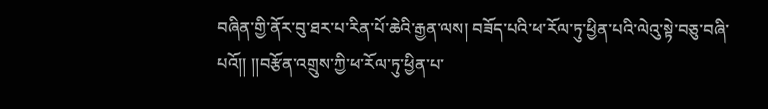བཞིན་གྱི་ནོར་བུ་ཐར་པ་རིན་པོ་ཆེའི་རྒྱན་ལས། བཟོད་པའི་ཕ་རོལ་ཏུ་ཕྱིན་པའི་ལེའུ་སྟེ་བཅུ་བཞི་པའོ།། །།བརྩོན་འགྲུས་ཀྱི་ཕ་རོལ་ཏུ་ཕྱིན་པ་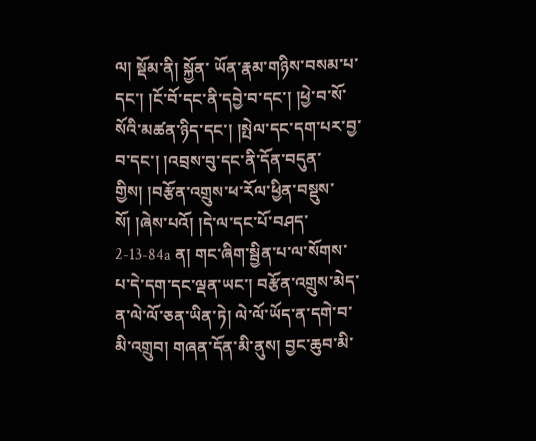ལ། སྡོམ་ནི། སྐྱོན་ ཡོན་རྣམ་གཉིས་བསམ་པ་དང་། །ངོ་བོ་དང་ནི་དབྱེ་བ་དང་། །ཕྱེ་བ་སོ་སོའི་མཚན་ཉིད་དང་། །སྤེལ་དང་དག་པར་བྱ་བ་དང་། །འབྲས་བུ་དང་ནི་དོན་བདུན་གྱིས། །བརྩོན་འགྲུས་ཕ་རོལ་ཕྱིན་བསྡུས་སོ། །ཞེས་པའོ། །དེ་ལ་དང་པོ་བཤད་ 2-13-84a ན། གང་ཞིག་སྦྱིན་པ་ལ་སོགས་པ་དེ་དག་དང་ལྡན་ཡང་། བརྩོན་འགྲུས་མེད་ན་ལེ་ལོ་ཅན་ཡིན་ཏེ། ལེ་ལོ་ཡོད་ན་དགེ་བ་མི་འགྲུབ། གཞན་དོན་མི་ནུས། བྱང་ཆུབ་མི་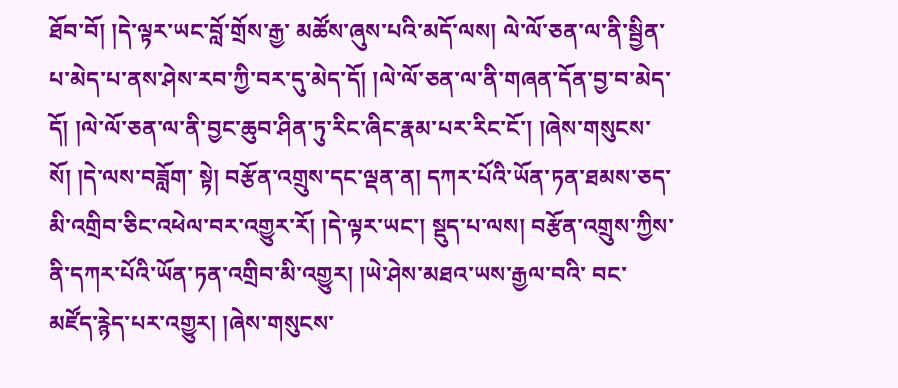ཐོབ་བོ། །དེ་ལྟར་ཡང་བློ་གྲོས་རྒྱ་ མཚོས་ཞུས་པའི་མདོ་ལས། ལེ་ལོ་ཅན་ལ་ནི་སྦྱིན་པ་མེད་པ་ནས་ཤེས་རབ་ཀྱི་བར་དུ་མེད་དོ། །ལེ་ལོ་ཅན་ལ་ནི་གཞན་དོན་བྱ་བ་མེད་དོ། །ལེ་ལོ་ཅན་ལ་ནི་བྱང་ཆུབ་ཤིན་ཏུ་རིང་ཞིང་རྣམ་པར་རིང་ངོ་། །ཞེས་གསུངས་སོ། །དེ་ལས་བཟློག་ སྟེ། བརྩོན་འགྲུས་དང་ལྡན་ན། དཀར་པོའི་ཡོན་ཏན་ཐམས་ཅད་མི་འགྲིབ་ཅིང་འཕེལ་བར་འགྱུར་རོ། །དེ་ལྟར་ཡང་། སྡུད་པ་ལས། བརྩོན་འགྲུས་ཀྱིས་ནི་དཀར་པོའི་ཡོན་ཏན་འགྲིབ་མི་འགྱུར། །ཡེ་ཤེས་མཐའ་ཡས་རྒྱལ་བའི་ བང་མཛོད་རྙེད་པར་འགྱུར། །ཞེས་གསུངས་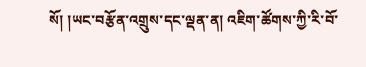སོ། །ཡང་བརྩོན་འགྲུས་དང་ལྡན་ན། འཇིག་ཚོགས་ཀྱི་རི་བོ་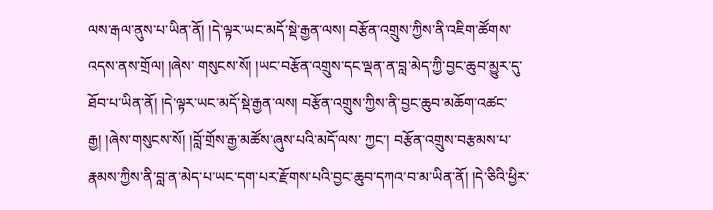ལས་རྒལ་ནུས་པ་ཡིན་ནོ། །དེ་ལྟར་ཡང་མདོ་སྡེ་རྒྱན་ལས། བརྩོན་འགྲུས་ཀྱིས་ནི་འཇིག་ཚོགས་འདས་ནས་གྲོལ། །ཞེས་ གསུངས་སོ། །ཡང་བརྩོན་འགྲུས་དང་ལྡན་ན་བླ་མེད་ཀྱི་བྱང་ཆུབ་མྱུར་དུ་ཐོབ་པ་ཡིན་ནོ། །དེ་ལྟར་ཡང་མདོ་སྡེ་རྒྱན་ལས། བརྩོན་འགྲུས་ཀྱིས་ནི་བྱང་ཆུབ་མཆོག་འཚང་རྒྱ། །ཞེས་གསུངས་སོ། །བློ་གྲོས་རྒྱ་མཚོས་ཞུས་པའི་མདོ་ལས་ ཀྱང་། བརྩོན་འགྲུས་བརྩམས་པ་རྣམས་ཀྱིས་ནི་བླ་ན་མེད་པ་ཡང་དག་པར་རྫོགས་པའི་བྱང་ཆུབ་དཀའ་བ་མ་ཡིན་ནོ། །དེ་ཅིའི་ཕྱིར་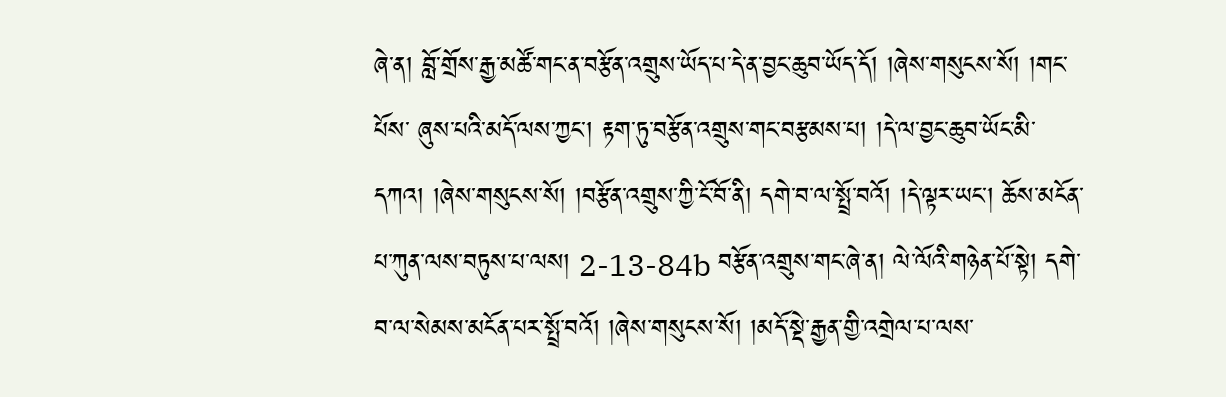ཞེ་ན། བློ་གྲོས་རྒྱ་མཚོ་གང་ན་བརྩོན་འགྲུས་ཡོད་པ་དེ་ན་བྱང་ཆུབ་ཡོད་དོ། །ཞེས་གསུངས་སོ། །གང་པོས་ ཞུས་པའི་མདོ་ལས་ཀྱང་། རྟག་ཏུ་བརྩོན་འགྲུས་གང་བརྩམས་པ། །དེ་ལ་བྱང་ཆུབ་ཡོང་མི་དཀའ། །ཞེས་གསུངས་སོ། །བརྩོན་འགྲུས་ཀྱི་ངོ་བོ་ནི། དགེ་བ་ལ་སྤྲོ་བའོ། །དེ་ལྟར་ཡང་། ཆོས་མངོན་པ་ཀུན་ལས་བཏུས་པ་ལས། 2-13-84b བརྩོན་འགྲུས་གང་ཞེ་ན། ལེ་ལོའི་གཉེན་པོ་སྟེ། དགེ་བ་ལ་སེམས་མངོན་པར་སྤྲོ་བའོ། །ཞེས་གསུངས་སོ། །མདོ་སྡེ་རྒྱན་གྱི་འགྲེལ་པ་ལས་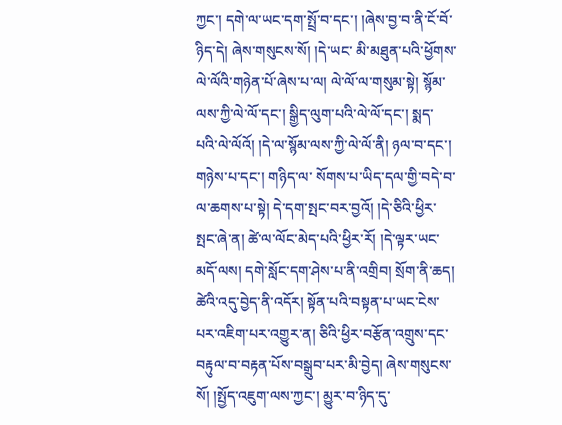ཀྱང་། དགེ་ལ་ཡང་དག་སྤྲོ་བ་དང་། །ཞེས་བྱ་བ་ནི་ངོ་བོ་ཉིད་དེ། ཞེས་གསུངས་སོ། །དེ་ཡང་ མི་མཐུན་པའི་ཕྱོགས་ལེ་ལོའི་གཉེན་པོ་ཞེས་པ་ལ། ལེ་ལོ་ལ་གསུམ་སྟེ། སྙོམ་ལས་ཀྱི་ལེ་ལོ་དང་། སྒྱིད་ལུག་པའི་ལེ་ལོ་དང་། སྨད་པའི་ལེ་ལོའོ། །དེ་ལ་སྙོམ་ལས་ཀྱི་ལེ་ལོ་ནི། ཉལ་བ་དང་། གཉེས་པ་དང་། གཉིད་ལ་ སོགས་པ་ཡིད་དལ་གྱི་བདེ་བ་ལ་ཆགས་པ་སྟེ། དེ་དག་སྤང་བར་བྱའོ། །དེ་ཅིའི་ཕྱིར་སྤང་ཞེ་ན། ཚེ་ལ་ལོང་མེད་པའི་ཕྱིར་རོ། །དེ་ལྟར་ཡང་མདོ་ལས། དགེ་སློང་དག་ཤེས་པ་ནི་འགྲིབ། སྲོག་ནི་ཆད། ཚེའི་འདུ་བྱེད་ནི་འདོར། སྟོན་པའི་བསྟན་པ་ཡང་ངེས་པར་འཇིག་པར་འགྱུར་ན། ཅིའི་ཕྱིར་བརྩོན་འགྲུས་དང་བརྟུལ་བ་བརྟན་པོས་བསྒྲུབ་པར་མི་བྱེད། ཞེས་གསུངས་སོ། །སྤྱོད་འཇུག་ལས་ཀྱང་། མྱུར་བ་ཉིད་དུ་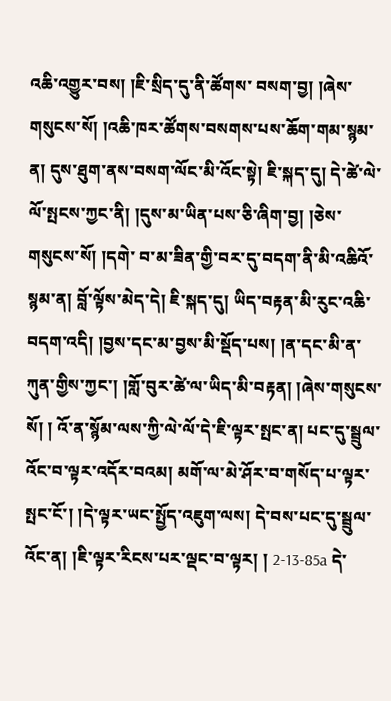འཆི་འགྱུར་བས། །ཇི་སྲིད་དུ་ནི་ཚོགས་ བསག་བྱ། །ཞེས་གསུངས་སོ། །འཆི་ཁར་ཚོགས་བསགས་པས་ཆོག་གམ་སྙམ་ན། དུས་ཐུག་ནས་བསག་ལོང་མི་འོང་སྟེ། ཇི་སྐད་དུ། དེ་ཚེ་ལེ་ལོ་སྤངས་ཀྱང་ནི། །དུས་མ་ཡིན་པས་ཅི་ཞིག་བྱ། །ཅེས་གསུངས་སོ། །དགེ་ བ་མ་ཟིན་གྱི་བར་དུ་བདག་ནི་མི་འཆིའོ་སྙམ་ན། བློ་ལྟོས་མེད་དེ། ཇི་སྐད་དུ། ཡིད་བརྟན་མི་རུང་འཆི་བདག་འདི། །བྱས་དང་མ་བྱས་མི་སྡོད་པས། །ན་དང་མི་ན་ཀུན་གྱིས་ཀྱང་། །གློ་བུར་ཚེ་ལ་ཡིད་མི་བརྟན། །ཞེས་གསུངས་སོ། ། འོ་ན་སྙོམ་ལས་ཀྱི་ལེ་ལོ་དེ་ཇི་ལྟར་སྤང་ན། པང་དུ་སྦྲུལ་འོང་བ་ལྟར་འདོར་བའམ། མགོ་ལ་མེ་ཤོར་བ་གསོད་པ་ལྟར་སྤང་ངོ་། །དེ་ལྟར་ཡང་སྤྱོད་འཇུག་ལས། དེ་བས་པང་དུ་སྦྲུལ་འོང་ན། །ཇི་ལྟར་རིངས་པར་ལྡང་བ་ལྟར། ། 2-13-85a དེ་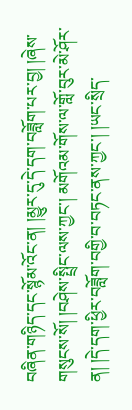བཞིན་གཉིད་དང་སྙོམ་འོང་ན། །མྱུར་དུ་དེ་དག་བཟློག་པར་བྱ། །ཞེས་གསུངས་སོ། །བཤེས་སྤྲིང་ལས་ཀྱང་། མགོའམ་གོས་ལ་གློ་བུར་མེ་ཤོར་ན། །དེ་དག་ཕྱིར་བཟློག་བགྱི་བ་བཏང་ནས་ཀྱང་། །ཡང་སྲིད་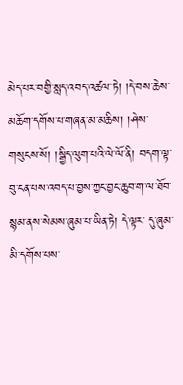མེད་པར་བགྱི་སླད་འབད་འཚལ་ཏེ། །དེ་བས་ཆེས་མཆོག་དགོས་པ་གཞན་མ་མཆིས། །ཤེས་གསུངས་སོ། །སྒྱིད་ལུག་པའི་ལེ་ལོ་ནི། བདག་ལྟ་བུ་ངན་པས་འབད་པ་བྱས་ཀྱང་བྱང་ཆུབ་ག་ལ་ཐོབ་སྙམ་ནས་སེམས་ཞུམ་པ་ཡིན་ཏེ། དེ་ལྟར་ དུ་ཞུམ་མི་དགོས་པས་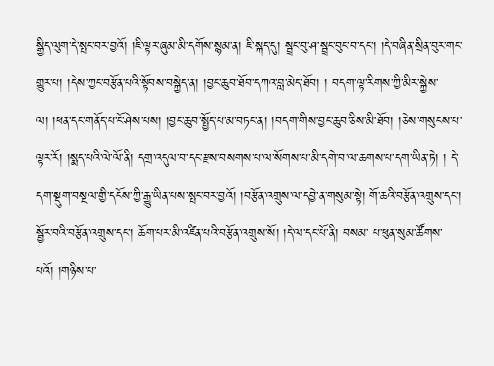སྒྱིད་ལུག་དེ་སྤང་བར་བྱའོ། །ཇི་ལྟར་ཞུམ་མི་དགོས་སྙམ་ན། ཇི་སྐད་དུ། སྦྲང་བུ་ཤ་སྦྲང་བུང་བ་དང་། །དེ་བཞིན་སྲིན་བུར་གང་གྱུར་པ། །དེས་ཀྱང་བརྩོན་པའི་སྟོབས་བསྐྱེད་ན། །བྱང་ཆུབ་ཐོབ་དཀའ་བླ་མེད་ཐོབ། ། བདག་ལྟ་རིགས་ཀྱི་མིར་སྐྱེས་ལ། །ཕན་དང་གནོད་པ་ངོ་ཤེས་པས། །བྱང་ཆུབ་སྤྱོད་པ་མ་བཏང་ན། །བདག་གིས་བྱང་ཆུབ་ཅིས་མི་ཐོབ། །ཅེས་གསུངས་པ་ལྟར་རོ། །སྨད་པའི་ལེ་ལོ་ནི། དགྲ་འདུལ་བ་དང་རྫས་བསགས་པ་ལ་སོགས་པ་མི་དགེ་བ་ལ་ཆགས་པ་དག་ཡིན་ཏེ། ། དེ་དག་སྡུག་བསྔལ་གྱི་དངོས་ཀྱི་རྒྱུ་ཡིན་པས་སྤང་བར་བྱའོ། །བརྩོན་འགྲུས་ལ་དབྱེ་ན་གསུམ་སྟེ། གོ་ཆའི་བརྩོན་འགྲུས་དང་། སྦྱོར་བའི་བརྩོན་འགྲུས་དང་། ཆོག་པར་མི་འཛིན་པའི་བརྩོན་འགྲུས་སོ། །དེ་ལ་དང་པོ་ནི། བསམ་ པ་ཕུན་སུམ་ཚོགས་པའོ། །གཉིས་པ་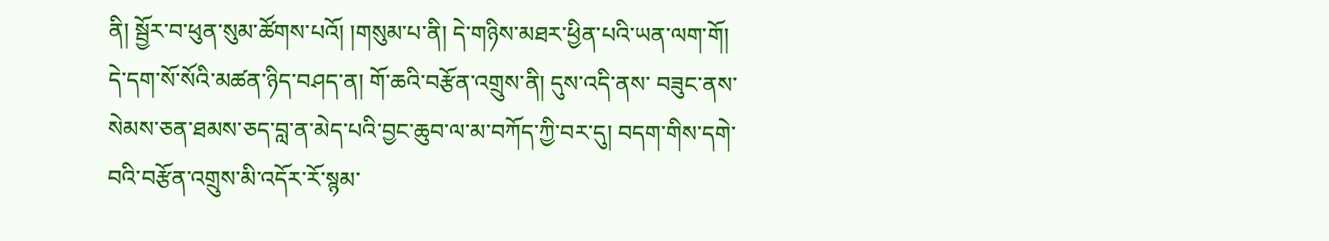ནི། སྦྱོར་བ་ཕུན་སུམ་ཚོགས་པའོ། །གསུམ་པ་ནི། དེ་གཉིས་མཐར་ཕྱིན་པའི་ཡན་ལག་གོ། དེ་དག་སོ་སོའི་མཚན་ཉིད་བཤད་ན། གོ་ཆའི་བརྩོན་འགྲུས་ནི། དུས་འདི་ནས་ བཟུང་ནས་སེམས་ཅན་ཐམས་ཅད་བླ་ན་མེད་པའི་བྱང་ཆུབ་ལ་མ་བཀོད་ཀྱི་བར་དུ། བདག་གིས་དགེ་བའི་བརྩོན་འགྲུས་མི་འདོར་རོ་སྙམ་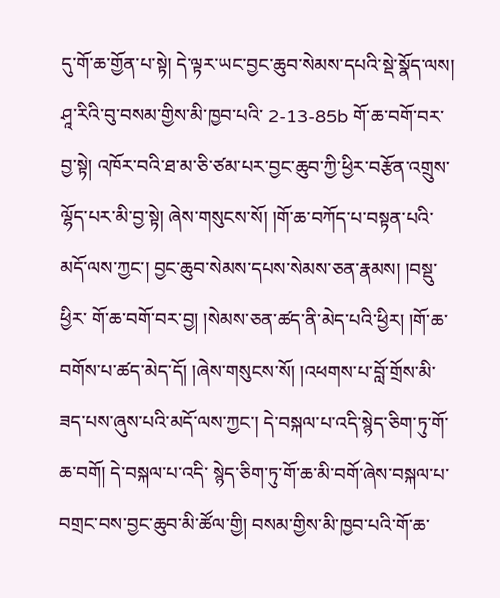དུ་གོ་ཆ་གྱོན་པ་སྟེ། དེ་ལྟར་ཡང་བྱང་ཆུབ་སེམས་དཔའི་སྡེ་སྣོད་ལས། ཤཱ་རིའི་བུ་བསམ་གྱིས་མི་ཁྱབ་པའི་ 2-13-85b གོ་ཆ་བགོ་བར་བྱ་སྟེ། འཁོར་བའི་ཐ་མ་ཅི་ཙམ་པར་བྱང་ཆུབ་ཀྱི་ཕྱིར་བརྩོན་འགྲུས་ལྷོད་པར་མི་བྱ་སྟེ། ཞེས་གསུངས་སོ། །གོ་ཆ་བཀོད་པ་བསྟན་པའི་མདོ་ལས་ཀྱང་། བྱང་ཆུབ་སེམས་དཔས་སེམས་ཅན་རྣམས། །བསྡུ་ཕྱིར་ གོ་ཆ་བགོ་བར་བྱ། །སེམས་ཅན་ཚད་ནི་མེད་པའི་ཕྱིར། །གོ་ཆ་བགོས་པ་ཚད་མེད་དོ། །ཞེས་གསུངས་སོ། །འཕགས་པ་བློ་གྲོས་མི་ཟད་པས་ཞུས་པའི་མདོ་ལས་ཀྱང་། དེ་བསྐལ་པ་འདི་སྙེད་ཅིག་ཏུ་གོ་ཆ་བགོ། དེ་བསྐལ་པ་འདི་ སྙེད་ཅིག་ཏུ་གོ་ཆ་མི་བགོ་ཞེས་བསྐལ་པ་བགྲང་བས་བྱང་ཆུབ་མི་ཚོལ་གྱི། བསམ་གྱིས་མི་ཁྱབ་པའི་གོ་ཆ་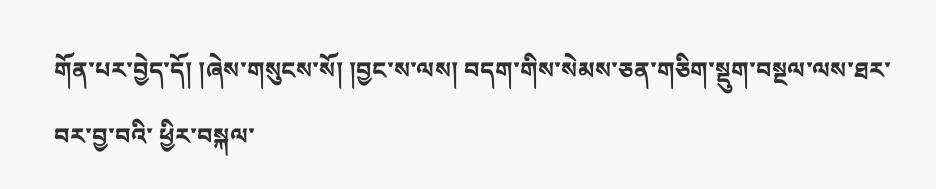གོན་པར་བྱེད་དོ། །ཞེས་གསུངས་སོ། །བྱང་ས་ལས། བདག་གིས་སེམས་ཅན་གཅིག་སྡུག་བསྔལ་ལས་ཐར་བར་བྱ་བའི་ ཕྱིར་བསྐལ་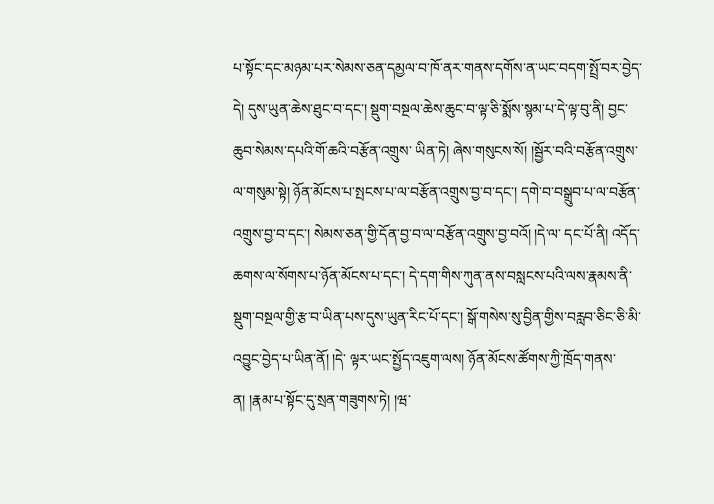པ་སྟོང་དང་མཉམ་པར་སེམས་ཅན་དམྱལ་བ་ཁོ་ནར་གནས་དགོས་ན་ཡང་བདག་སྤྲོ་བར་བྱེད་དེ། དུས་ཡུན་ཆེས་ཐུང་བ་དང་། སྡུག་བསྔལ་ཆེས་ཆུང་བ་ལྟ་ཅི་སྨོས་སྙམ་པ་དེ་ལྟ་བུ་ནི། བྱང་ཆུབ་སེམས་དཔའི་གོ་ཆའི་བརྩོན་འགྲུས་ ཡིན་ཏེ། ཞེས་གསུངས་སོ། །སྦྱོར་བའི་བརྩོན་འགྲུས་ལ་གསུམ་སྟེ། ཉོན་མོངས་པ་སྤངས་པ་ལ་བརྩོན་འགྲུས་བྱ་བ་དང་། དགེ་བ་བསྒྲུབ་པ་ལ་བརྩོན་འགྲུས་བྱ་བ་དང་། སེམས་ཅན་གྱི་དོན་བྱ་བ་ལ་བརྩོན་འགྲུས་བྱ་བའོ། །དེ་ལ་ དང་པོ་ནི། འདོད་ཆགས་ལ་སོགས་པ་ཉོན་མོངས་པ་དང་། དེ་དག་གིས་ཀུན་ནས་བསླངས་པའི་ལས་རྣམས་ནི་སྡུག་བསྔལ་གྱི་རྩ་བ་ཡིན་པས་དུས་ཡུན་རིང་པོ་དང་། སྒོ་གསེས་སུ་བྱིན་གྱིས་བརླབ་ཅིང་ཅི་མི་འབྱུང་བྱེད་པ་ཡིན་ནོ། །དེ་ ལྟར་ཡང་སྤྱོད་འཇུག་ལས། ཉོན་མོངས་ཚོགས་ཀྱི་ཁྲོད་གནས་ན། །རྣམ་པ་སྟོང་དུ་སྲན་གཟུགས་ཏེ། །ཝ་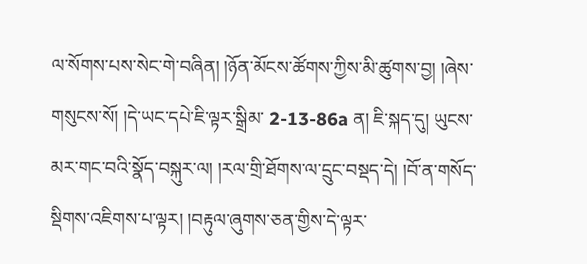ལ་སོགས་པས་སེང་གེ་བཞིན། །ཉོན་མོངས་ཚོགས་ཀྱིས་མི་ཚུགས་བྱ། །ཞེས་གསུངས་སོ། །དེ་ཡང་དཔེ་ཇི་ལྟར་སྒྲིམ་ 2-13-86a ན། ཇི་སྐད་དུ། ཡུངས་མར་གང་བའི་སྣོད་བསྐུར་ལ། །རལ་གྲི་ཐོགས་ལ་དྲུང་བསྡད་དེ། །བོ་ན་གསོད་སྡིགས་འཇིགས་པ་ལྟར། །བརྟུལ་ཞུགས་ཅན་གྱིས་དེ་ལྟར་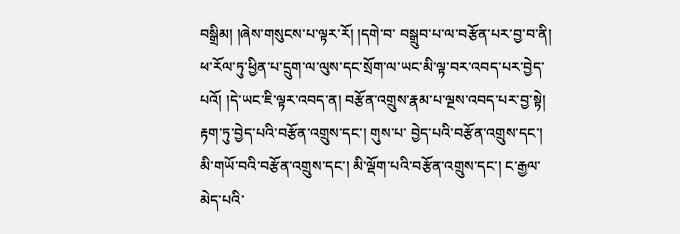བསྒྲིམ། །ཞེས་གསུངས་པ་ལྟར་རོ། །དགེ་བ་ བསྒྲུབ་པ་ལ་བརྩོན་པར་བྱ་བ་ནི། ཕ་རོལ་ཏུ་ཕྱིན་པ་དྲུག་ལ་ལུས་དང་སྲོག་ལ་ཡང་མི་ལྟ་བར་འབད་པར་བྱེད་པའོ། །དེ་ཡང་ཇི་ལྟར་འབད་ན། བརྩོན་འགྲུས་རྣམ་པ་ལྔས་འབད་པར་བྱ་སྟེ། རྟག་ཏུ་བྱེད་པའི་བརྩོན་འགྲུས་དང་། གུས་པ་ བྱེད་པའི་བརྩོན་འགྲུས་དང་། མི་གཡོ་བའི་བརྩོན་འགྲུས་དང་། མི་ལྡོག་པའི་བརྩོན་འགྲུས་དང་། ང་རྒྱལ་མེད་པའི་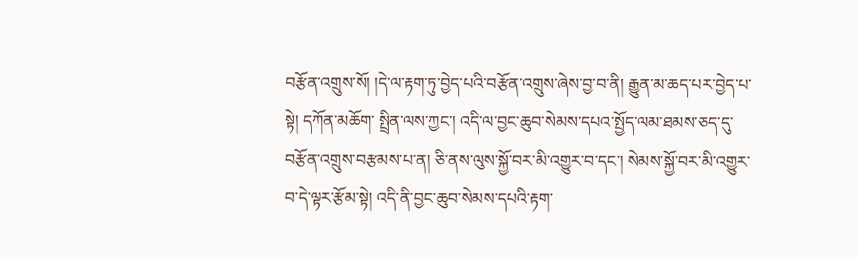བརྩོན་འགྲུས་སོ། །དེ་ལ་རྟག་ཏུ་བྱེད་པའི་བརྩོན་འགྲུས་ཞེས་བྱ་བ་ནི། རྒྱུན་མ་ཆད་པར་བྱེད་པ་སྟེ། དཀོན་མཆོག་ སྤྲིན་ལས་ཀྱང་། འདི་ལ་བྱང་ཆུབ་སེམས་དཔའ་སྤྱོད་ལམ་ཐམས་ཅད་དུ་བརྩོན་འགྲུས་བརྩམས་པ་ན། ཅི་ནས་ལུས་སྐྱོ་བར་མི་འགྱུར་བ་དང་། སེམས་སྐྱོ་བར་མི་འགྱུར་བ་དེ་ལྟར་རྩོམ་སྟེ། འདི་ནི་བྱང་ཆུབ་སེམས་དཔའི་རྟག་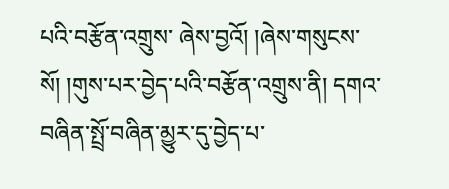པའི་བརྩོན་འགྲུས་ ཞེས་བྱའོ། །ཞེས་གསུངས་སོ། །གུས་པར་བྱེད་པའི་བརྩོན་འགྲུས་ནི། དགའ་བཞིན་སྤྲོ་བཞིན་མྱུར་དུ་བྱེད་པ་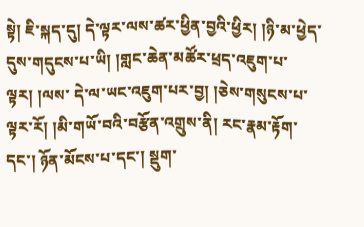སྟེ། ཇི་སྐད་དུ། དེ་ལྟར་ལས་ཚར་ཕྱིན་བྱའི་ཕྱིར། །ཉི་མ་ཕྱེད་དུས་གདུངས་པ་ཡི། །གླང་ཆེན་མཚོར་ཕྲད་འཇུག་པ་ལྟར། །ལས་ དེ་ལ་ཡང་འཇུག་པར་བྱ། །ཅེས་གསུངས་པ་ལྟར་རོ། །མི་གཡོ་བའི་བརྩོན་འགྲུས་ནི། རང་རྣམ་རྟོག་དང་། ཉོན་མོངས་པ་དང་། སྡུག་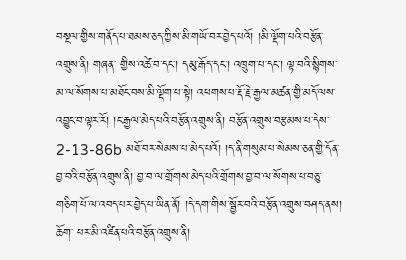བསྔལ་གྱིས་གནོད་པ་ཐམས་ཅད་ཀྱིས་མི་གཡོ་བར་བྱེད་པའོ། །མི་ལྡོག་པའི་བརྩོན་འགྲུས་ནི། གཞན་ གྱིས་འཚེ་བ་དང་། དམུ་རྒོད་དང་། འཁྲུག་པ་དང་། ལྟ་བའི་སྙིགས་མ་ལ་སོགས་པ་མཐོང་བས་མི་ལྡོག་པ་སྟེ། འཕགས་པ་རྡོ་རྗེ་རྒྱལ་མཚན་གྱི་མདོ་ལས་འབྱུང་བ་ལྟར་རོ། །ང་རྒྱལ་མེད་པའི་བརྩོན་འགྲུས་ནི། བརྩོན་འགྲུས་བརྩམས་པ་དེས་ 2-13-86b མཐོ་བར་སེམས་པ་མེད་པའོ། །ད་ནི་གསུམ་པ་སེམས་ཅན་གྱི་དོན་བྱ་བའི་བརྩོན་འགྲུས་ནི། བྱ་བ་ལ་གྲོགས་མེད་པའི་གྲོགས་བྱ་བ་ལ་སོགས་པ་བཅུ་གཅིག་པོ་ལ་འབད་པར་བྱེད་པ་ཡིན་ནོ། །དེ་དག་གིས་སྦྱོར་བའི་བརྩོན་འགྲུས་བཤད་ནས། ཆོག་ པར་མི་འཛིན་པའི་བརྩོན་འགྲུས་ནི།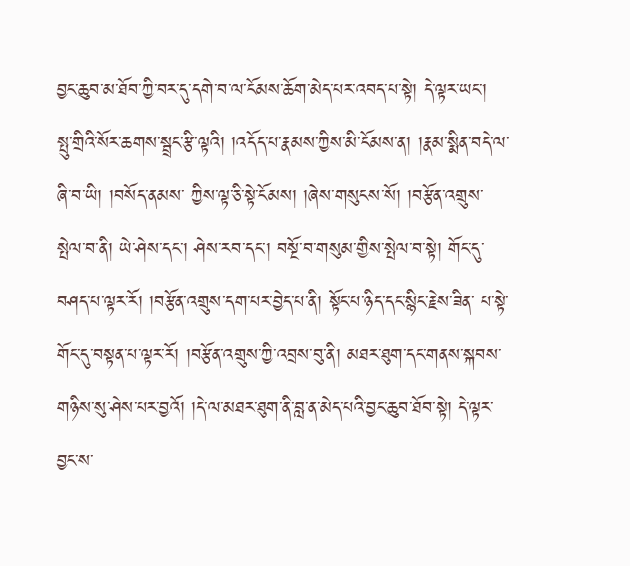བྱང་ཆུབ་མ་ཐོབ་ཀྱི་བར་དུ་དགེ་བ་ལ་ངོམས་ཆོག་མེད་པར་འབད་པ་སྟེ། དེ་ལྟར་ཡང་། སྤུ་གྲིའི་སོར་ཆགས་སྦྲང་རྩི་ལྟའི། །འདོད་པ་རྣམས་ཀྱིས་མི་ངོམས་ན། །རྣམ་སྨིན་བདེ་ལ་ཞི་བ་ཡི། །བསོད་ནམས་ ཀྱིས་ལྟ་ཅི་སྟེ་ངོམས། །ཞེས་གསུངས་སོ། །བརྩོན་འགྲུས་སྤེལ་བ་ནི། ཡེ་ཤེས་དང་། ཤེས་རབ་དང་། བསྔོ་བ་གསུམ་གྱིས་སྤེལ་བ་སྟེ། གོང་དུ་བཤད་པ་ལྟར་རོ། །བརྩོན་འགྲུས་དག་པར་བྱེད་པ་ནི། སྟོང་པ་ཉིད་དང་སྙིང་རྗེས་ཟིན་ པ་སྟེ་གོང་དུ་བསྟན་པ་ལྟར་རོ། །བརྩོན་འགྲུས་ཀྱི་འབྲས་བུ་ནི། མཐར་ཐུག་དང་གནས་སྐབས་གཉིས་སུ་ཤེས་པར་བྱའོ། །དེ་ལ་མཐར་ཐུག་ནི་བླ་ན་མེད་པའི་བྱང་ཆུབ་ཐོབ་སྟེ། དེ་ལྟར་བྱང་ས་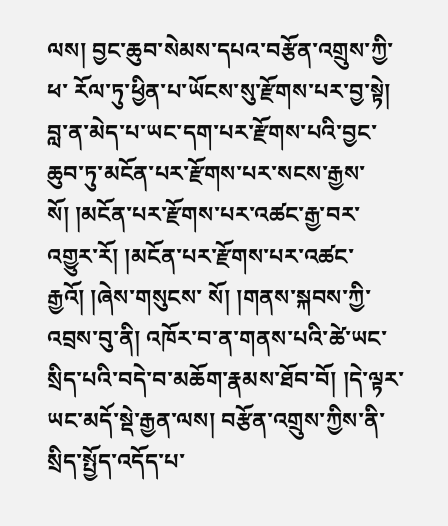ལས། བྱང་ཆུབ་སེམས་དཔའ་བརྩོན་འགྲུས་ཀྱི་ཕ་ རོལ་ཏུ་ཕྱིན་པ་ཡོངས་སུ་རྫོགས་པར་བྱ་སྟེ། བླ་ན་མེད་པ་ཡང་དག་པར་རྫོགས་པའི་བྱང་ཆུབ་ཏུ་མངོན་པར་རྫོགས་པར་སངས་རྒྱས་སོ། །མངོན་པར་རྫོགས་པར་འཚང་རྒྱ་བར་འགྱུར་རོ། །མངོན་པར་རྫོགས་པར་འཚང་རྒྱའོ། །ཞེས་གསུངས་ སོ། །གནས་སྐབས་ཀྱི་འབྲས་བུ་ནི། འཁོར་བ་ན་གནས་པའི་ཚེ་ཡང་སྲིད་པའི་བདེ་བ་མཆོག་རྣམས་ཐོབ་བོ། །དེ་ལྟར་ཡང་མདོ་སྡེ་རྒྱན་ལས། བརྩོན་འགྲུས་ཀྱིས་ནི་སྲིད་སྤྱོད་འདོད་པ་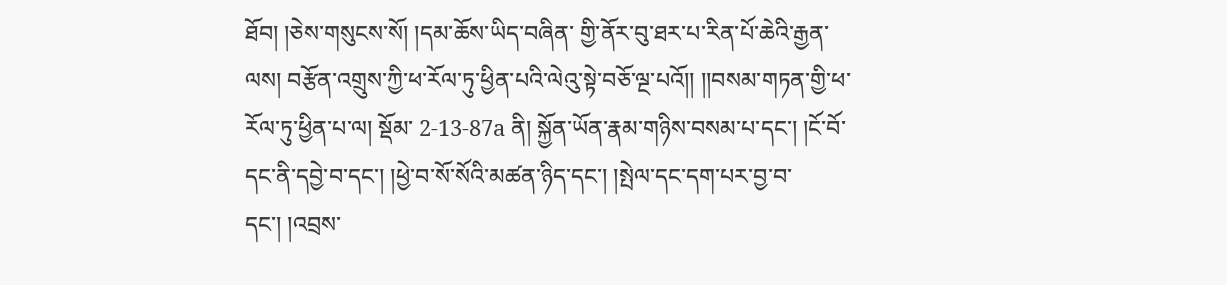ཐོབ། །ཅེས་གསུངས་སོ། །དམ་ཆོས་ཡིད་བཞིན་ གྱི་ནོར་བུ་ཐར་པ་རིན་པོ་ཆེའི་རྒྱན་ལས། བརྩོན་འགྲུས་ཀྱི་ཕ་རོལ་ཏུ་ཕྱིན་པའི་ལེའུ་སྟེ་བཅོ་ལྔ་པའོ།། །།བསམ་གཏན་གྱི་ཕ་རོལ་ཏུ་ཕྱིན་པ་ལ། སྡོམ་ 2-13-87a ནི། སྐྱོན་ཡོན་རྣམ་གཉིས་བསམ་པ་དང་། །ངོ་བོ་དང་ནི་དབྱེ་བ་དང་། །ཕྱེ་བ་སོ་སོའི་མཚན་ཉིད་དང་། །སྤེལ་དང་དག་པར་བྱ་བ་དང་། །འབྲས་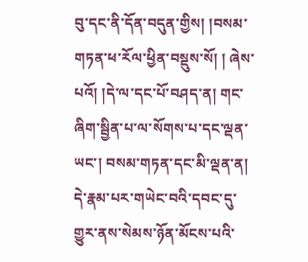བུ་དང་ནི་དོན་བདུན་གྱིས། །བསམ་གཏན་ཕ་རོལ་ཕྱིན་བསྡུས་སོ། ། ཞེས་པའོ། །དེ་ལ་དང་པོ་བཤད་ན། གང་ཞིག་སྦྱིན་པ་ལ་སོགས་པ་དང་ལྡན་ཡང་། བསམ་གཏན་དང་མི་ལྡན་ན། དེ་རྣམ་པར་གཡེང་བའི་དབང་དུ་གྱུར་ནས་སེམས་ཉོན་མོངས་པའི་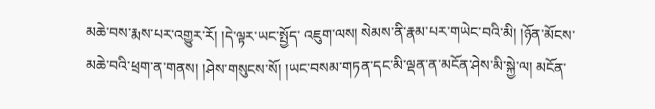མཆེ་བས་རྨས་པར་འགྱུར་རོ། །དེ་ལྟར་ཡང་སྤྱོད་ འཇུག་ལས། སེམས་ནི་རྣམ་པར་གཡེང་བའི་མི། །ཉོན་མོངས་མཆེ་བའི་ཕྲག་ན་གནས། །ཤེས་གསུངས་སོ། །ཡང་བསམ་གཏན་དང་མི་ལྡན་ན་མངོན་ཤེས་མི་སྐྱེ་ལ། མངོན་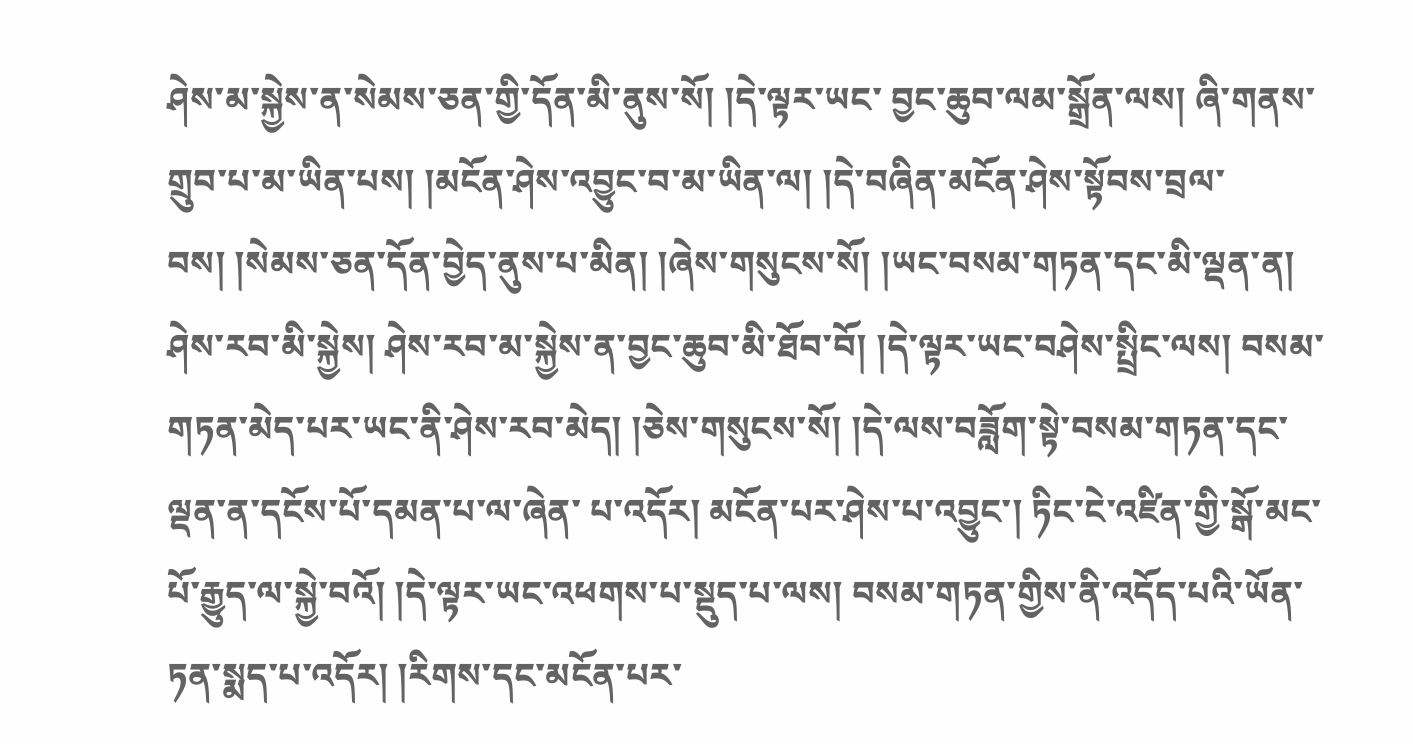ཤེས་མ་སྐྱེས་ན་སེམས་ཅན་གྱི་དོན་མི་ནུས་སོ། །དེ་ལྟར་ཡང་ བྱང་ཆུབ་ལམ་སྒྲོན་ལས། ཞི་གནས་གྲུབ་པ་མ་ཡིན་པས། །མངོན་ཤེས་འབྱུང་བ་མ་ཡིན་ལ། །དེ་བཞིན་མངོན་ཤེས་སྟོབས་བྲལ་བས། །སེམས་ཅན་དོན་བྱེད་ནུས་པ་མིན། །ཞེས་གསུངས་སོ། །ཡང་བསམ་གཏན་དང་མི་ལྡན་ན། ཤེས་རབ་མི་སྐྱེས། ཤེས་རབ་མ་སྐྱེས་ན་བྱང་ཆུབ་མི་ཐོབ་བོ། །དེ་ལྟར་ཡང་བཤེས་སྤྲིང་ལས། བསམ་གཏན་མེད་པར་ཡང་ནི་ཤེས་རབ་མེད། །ཅེས་གསུངས་སོ། །དེ་ལས་བཟློག་སྟེ་བསམ་གཏན་དང་ལྡན་ན་དངོས་པོ་དམན་པ་ལ་ཞེན་ པ་འདོར། མངོན་པར་ཤེས་པ་འབྱུང་། ཏིང་ངེ་འཛིན་གྱི་སྒོ་མང་པོ་རྒྱུད་ལ་སྐྱེ་བའོ། །དེ་ལྟར་ཡང་འཕགས་པ་སྡུད་པ་ལས། བསམ་གཏན་གྱིས་ནི་འདོད་པའི་ཡོན་ཏན་སྨད་པ་འདོར། །རིགས་དང་མངོན་པར་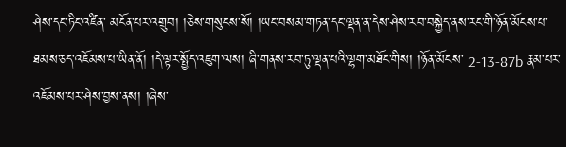ཤེས་དང་ཏིང་འཛིན་ མངོན་པར་འགྲུབ། །ཅེས་གསུངས་སོ། །ཡང་བསམ་གཏན་དང་ལྡན་ན་དེས་ཤེས་རབ་བསྐྱེད་ནས་རང་གི་ཉོན་མོངས་པ་ཐམས་ཅད་འཇོམས་པ་ཡིན་ནོ། །དེ་ལྟར་སྤྱོད་འཇུག་ལས། ཞི་གནས་རབ་ཏུ་ལྡན་པའི་ལྷག་མཐོང་གིས། །ཉོན་མོངས་ 2-13-87b རྣམ་པར་འཇོམས་པར་ཤེས་བྱས་ནས། །ཞེས་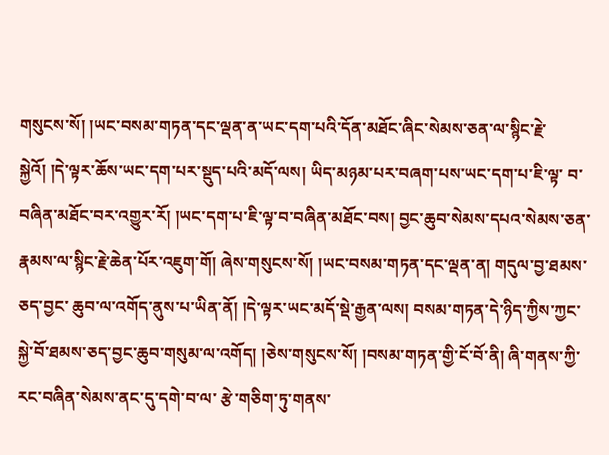གསུངས་སོ། །ཡང་བསམ་གཏན་དང་ལྡན་ན་ཡང་དག་པའི་དོན་མཐོང་ཞིང་སེམས་ཅན་ལ་སྙིང་རྗེ་སྐྱེའོ། །དེ་ལྟར་ཆོས་ཡང་དག་པར་སྡུད་པའི་མདོ་ལས། ཡིད་མཉམ་པར་བཞག་པས་ཡང་དག་པ་ཇི་ལྟ་ བ་བཞིན་མཐོང་བར་འགྱུར་རོ། །ཡང་དག་པ་ཇི་ལྟ་བ་བཞིན་མཐོང་བས། བྱང་ཆུབ་སེམས་དཔའ་སེམས་ཅན་རྣམས་ལ་སྙིང་རྗེ་ཆེན་པོར་འཇུག་གོ། ཞེས་གསུངས་སོ། །ཡང་བསམ་གཏན་དང་ལྡན་ན། གདུལ་བྱ་ཐམས་ཅད་བྱང་ ཆུབ་ལ་འགོད་ནུས་པ་ཡིན་ནོ། །དེ་ལྟར་ཡང་མདོ་སྡེ་རྒྱན་ལས། བསམ་གཏན་དེ་ཉིད་ཀྱིས་ཀྱང་སྐྱེ་བོ་ཐམས་ཅད་བྱང་ཆུབ་གསུམ་ལ་འགོད། །ཅེས་གསུངས་སོ། །བསམ་གཏན་གྱི་ངོ་བོ་ནི། ཞི་གནས་ཀྱི་རང་བཞིན་སེམས་ནང་དུ་དགེ་བ་ལ་ རྩེ་གཅིག་ཏུ་གནས་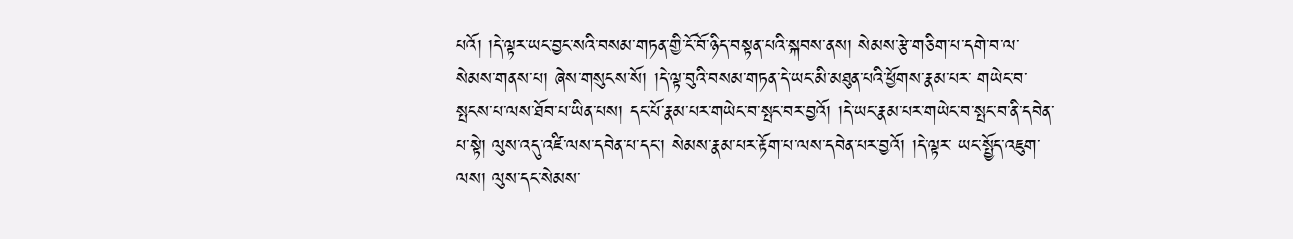པའོ། །དེ་ལྟར་ཡང་བྱང་སའི་བསམ་གཏན་གྱི་ངོ་བོ་ཉིད་བསྟན་པའི་སྐབས་ནས། སེམས་རྩེ་གཅིག་པ་དགེ་བ་ལ་སེམས་གནས་པ། ཞེས་གསུངས་སོ། །དེ་ལྟ་བུའི་བསམ་གཏན་དེ་ཡང་མི་མཐུན་པའི་ཕྱོགས་རྣམ་པར་ གཡེང་བ་སྤངས་པ་ལས་ཐོབ་པ་ཡིན་པས། དང་པོ་རྣམ་པར་གཡེང་བ་སྤང་བར་བྱའོ། །དེ་ཡང་རྣམ་པར་གཡེང་བ་སྤང་བ་ནི་དབེན་པ་སྟེ། ལུས་འདུ་འཛི་ལས་དབེན་པ་དང་། སེམས་རྣམ་པར་རྟོག་པ་ལས་དབེན་པར་བྱའོ། །དེ་ལྟར་ ཡང་སྤྱོད་འཇུག་ལས། ལུས་དང་སེམས་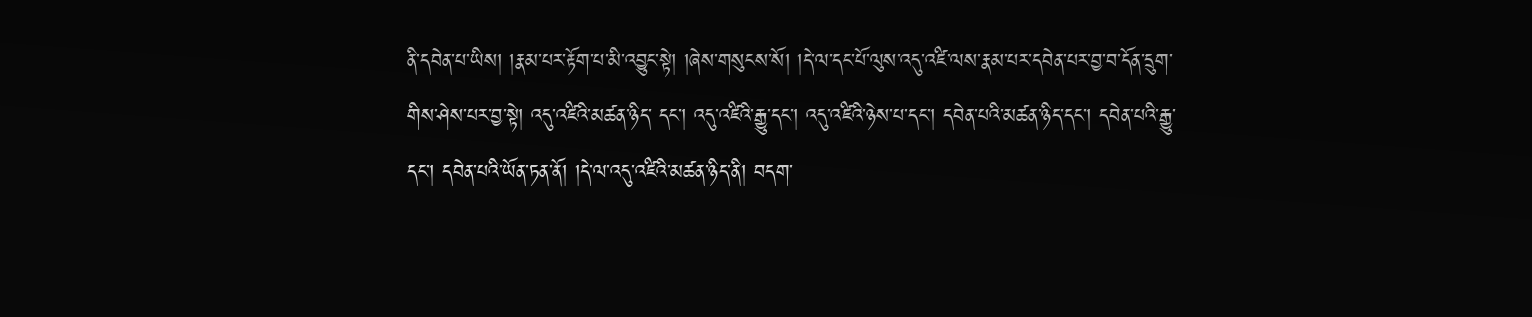ནི་དབེན་པ་ཡིས། །རྣམ་པར་རྟོག་པ་མི་འབྱུང་སྟེ། །ཞེས་གསུངས་སོ། །དེ་ལ་དང་པོ་ལུས་འདུ་འཛི་ལས་རྣམ་པར་དབེན་པར་བྱ་བ་དོན་དྲུག་གིས་ཤེས་པར་བྱ་སྟེ། འདུ་འཛིའི་མཚན་ཉིད་ དང་། འདུ་འཛིའི་རྒྱུ་དང་། འདུ་འཛིའི་ཉེས་པ་དང་། དབེན་པའི་མཚན་ཉིད་དང་། དབེན་པའི་རྒྱུ་དང་། དབེན་པའི་ཡོན་ཏན་ནོ། །དེ་ལ་འདུ་འཛིའི་མཚན་ཉིད་ནི། བདག་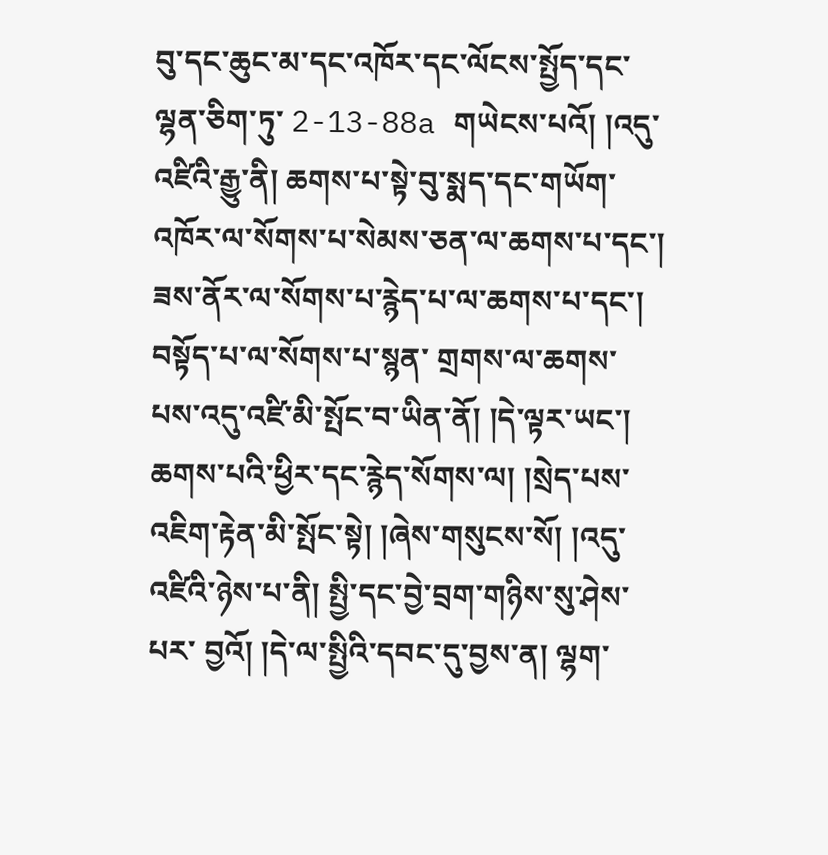བུ་དང་ཆུང་མ་དང་འཁོར་དང་ལོངས་སྤྱོད་དང་ལྷན་ཅིག་ཏུ་ 2-13-88a གཡེངས་པའོ། །འདུ་འཛིའི་རྒྱུ་ནི། ཆགས་པ་སྟེ་བུ་སྨད་དང་གཡོག་འཁོར་ལ་སོགས་པ་སེམས་ཅན་ལ་ཆགས་པ་དང་། ཟས་ནོར་ལ་སོགས་པ་རྙེད་པ་ལ་ཆགས་པ་དང་། བསྟོད་པ་ལ་སོགས་པ་སྙན་ གྲགས་ལ་ཆགས་པས་འདུ་འཛི་མི་སྤོང་བ་ཡིན་ནོ། །དེ་ལྟར་ཡང་། ཆགས་པའི་ཕྱིར་དང་རྙེད་སོགས་ལ། །སྲེད་པས་འཇིག་རྟེན་མི་སྤོང་སྟེ། །ཞེས་གསུངས་སོ། །འདུ་འཛིའི་ཉེས་པ་ནི། སྤྱི་དང་བྱེ་བྲག་གཉིས་སུ་ཤེས་པར་ བྱའོ། །དེ་ལ་སྤྱིའི་དབང་དུ་བྱས་ན། ལྷག་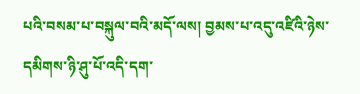པའི་བསམ་པ་བསྐུལ་བའི་མདོ་ལས། བྱམས་པ་འདུ་འཛིའི་ཉེས་དམིགས་ཉི་ཤུ་པོ་འདི་དག་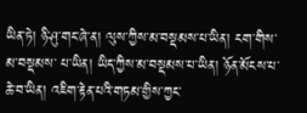ཡིན་ཏེ། ཉི་ཤུ་གང་ཞེ་ན། ལུས་ཀྱིས་མ་བསྡམས་པ་ཡིན། ངག་གིས་མ་བསྡམས་ པ་ཡིན། ཡིད་ཀྱིས་མ་བསྡམས་པ་ཡིན། ཉོན་མོངས་པ་ཆེ་བ་ཡིན། འཇིག་རྟེན་པའི་གཏམ་གྱིས་ཀྱང་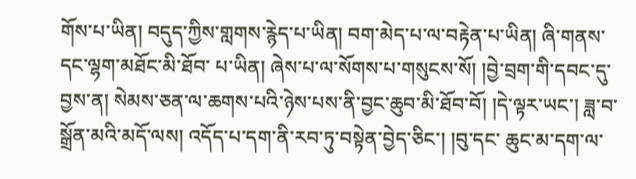གོས་པ་ཡིན། བདུད་ཀྱིས་གླགས་རྙེད་པ་ཡིན། བག་མེད་པ་ལ་བརྟེན་པ་ཡིན། ཞི་གནས་དང་ལྷག་མཐོང་མི་ཐོབ་ པ་ཡིན། ཞེས་པ་ལ་སོགས་པ་གསུངས་སོ། །བྱེ་བྲག་གི་དབང་དུ་བྱས་ན། སེམས་ཅན་ལ་ཆགས་པའི་ཉེས་པས་ནི་བྱང་ཆུབ་མི་ཐོབ་བོ། །དེ་ལྟར་ཡང་། ཟླ་བ་སྒྲོན་མའི་མདོ་ལས། འདོད་པ་དག་ནི་རབ་ཏུ་བསྟེན་བྱེད་ཅིང་། །བུ་དང་ ཆུང་མ་དག་ལ་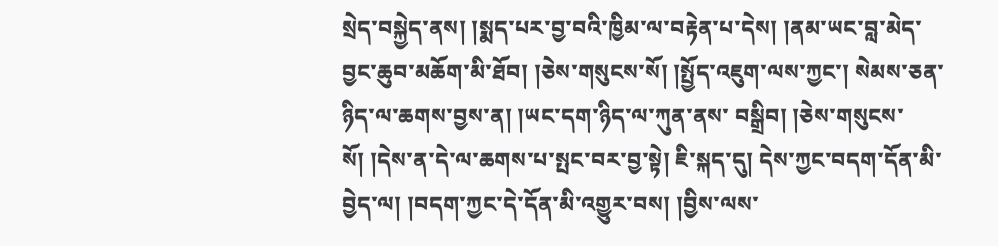སྲེད་བསྐྱེད་ནས། །སྨད་པར་བྱ་བའི་ཁྱིམ་ལ་བརྟེན་པ་དེས། །ནམ་ཡང་བླ་མེད་བྱང་ཆུབ་མཆོག་མི་ཐོབ། །ཅེས་གསུངས་སོ། །སྤྱོད་འཇུག་ལས་ཀྱང་། སེམས་ཅན་ཉིད་ལ་ཆགས་བྱས་ན། །ཡང་དག་ཉིད་ལ་ཀུན་ནས་ བསྒྲིབ། །ཅེས་གསུངས་སོ། །དེས་ན་དེ་ལ་ཆགས་པ་སྤང་བར་བྱ་སྟེ། ཇི་སྐད་དུ། དེས་ཀྱང་བདག་དོན་མི་བྱེད་ལ། །བདག་ཀྱང་དེ་དོན་མི་འགྱུར་བས། །བྱིས་ལས་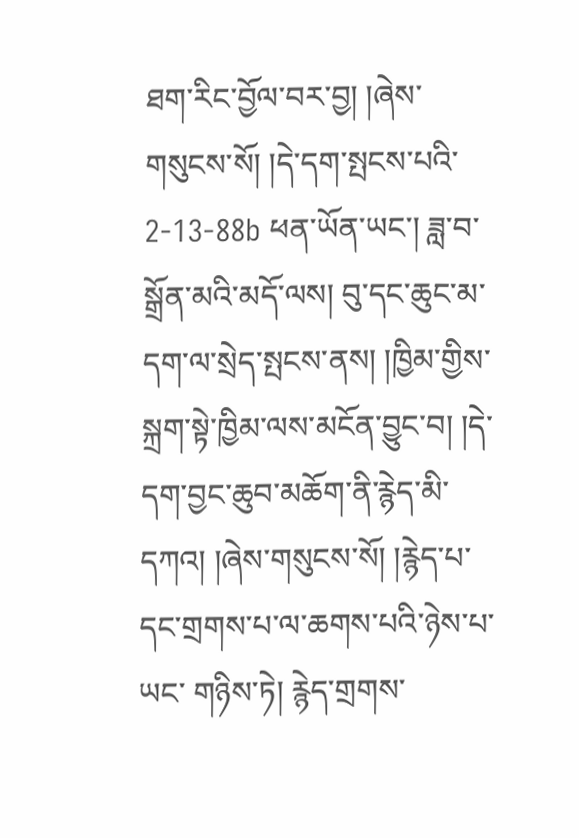ཐག་རིང་བྱོལ་བར་བྱ། །ཞེས་གསུངས་སོ། །དེ་དག་སྤངས་པའི་ 2-13-88b ཕན་ཡོན་ཡང་། ཟླ་བ་སྒྲོན་མའི་མདོ་ལས། བུ་དང་ཆུང་མ་དག་ལ་སྲེད་སྤངས་ནས། །ཁྱིམ་གྱིས་སྐྲག་སྟེ་ཁྱིམ་ལས་མངོན་བྱུང་བ། །དེ་དག་བྱང་ཆུབ་མཆོག་ནི་རྙེད་མི་དཀའ། །ཞེས་གསུངས་སོ། །རྙེད་པ་དང་གྲགས་པ་ལ་ཆགས་པའི་ཉེས་པ་ཡང་ གཉིས་ཏེ། རྙེད་གྲགས་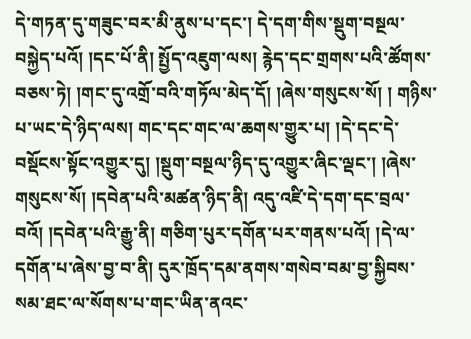དེ་གཏན་དུ་གཟུང་བར་མི་ནུས་པ་དང་། དེ་དག་གིས་སྡུག་བསྔལ་བསྐྱེད་པའོ། །དང་པོ་ནི། སྤྱོད་འཇུག་ལས། རྙེད་དང་གྲགས་པའི་ཚོགས་བཅས་ཏེ། །གང་དུ་འགྲོ་བའི་གཏོལ་མེད་དོ། །ཞེས་གསུངས་སོ། ། གཉིས་པ་ཡང་དེ་ཉིད་ལས། གང་དང་གང་ལ་ཆགས་གྱུར་པ། །དེ་དང་དེ་བསྡོངས་སྟོང་འགྱུར་དུ། །སྡུག་བསྔལ་ཉིད་དུ་འགྱུར་ཞིང་ལྡང་། །ཞེས་གསུངས་སོ། །དབེན་པའི་མཚན་ཉིད་ནི། འདུ་འཛི་དེ་དག་དང་བྲལ་བའོ། །དབེན་པའི་རྒྱུ་ནི། གཅིག་པུར་དགོན་པར་གནས་པའོ། །དེ་ལ་དགོན་པ་ཞེས་བྱ་བ་ནི། དུར་ཁྲོད་དམ་ནགས་གསེབ་བམ་བྱ་སྐྱིབས་སམ་ཐང་ལ་སོགས་པ་གང་ཡིན་ནའང་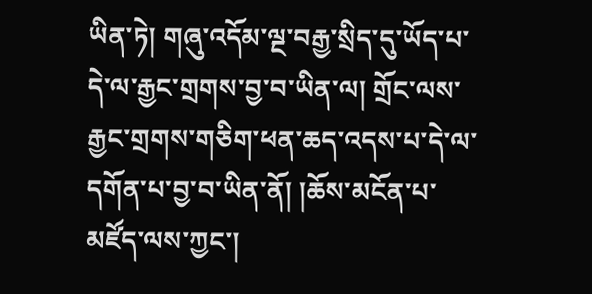ཡིན་ཏེ། གཞུ་འདོམ་ལྔ་བརྒྱ་སྲིད་དུ་ཡོད་པ་དེ་ལ་རྒྱང་གྲགས་བྱ་བ་ཡིན་ལ། གྲོང་ལས་ རྒྱང་གྲགས་གཅིག་ཕན་ཆད་འདས་པ་དེ་ལ་དགོན་པ་བྱ་བ་ཡིན་ནོ། །ཆོས་མངོན་པ་མཛོད་ལས་ཀྱང་།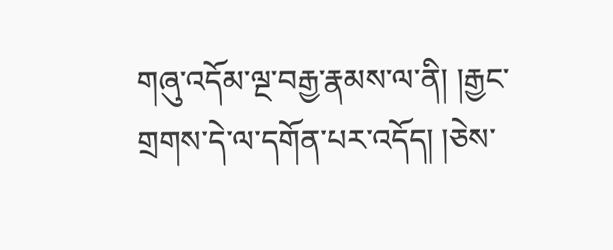གཞུ་འདོམ་ལྔ་བརྒྱ་རྣམས་ལ་ནི། །རྒྱང་གྲགས་དེ་ལ་དགོན་པར་འདོད། །ཅེས་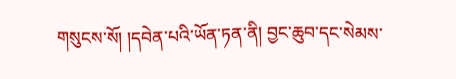གསུངས་སོ། །དབེན་པའི་ཡོན་ཏན་ནི། བྱང་ཆུབ་དང་སེམས་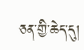ཅན་གྱི་ཆེད་དུ།